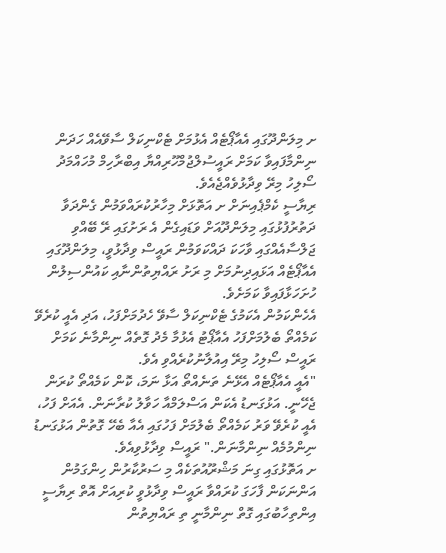ށ މިލަންދޫގައި އެއާޕޯޓެއް އެޅުމަށް ޓެކްނިކަލް ސާވޭއެއް ހަދަން ނިންމާފައިވާ ކަމަށް ރައީސުލްޖުމްހޫރިއްޔާ އިބްރާހިމް މުހައްމަދު ސޯލިހު މިރޭ ވިދާޅުވެއްޖެއެވެ.
ރިޔާސީ ކެމްޕެއިނަށް ށ އަތޮޅަށް މިހާރުކުރައްވަމުން ގެންދަވާ ދަތުރުފުޅުގައި މިލަންދޫއަށް ވަޑައިގެން އެ ރަށުގައި ރޭ ބޭއްވި ޖަލްސާއެއްގައި ވާހަކަ ދައްކަވަމުން ރައީސް ވިދާޅުވީ، މިލަންދޫގައި އެއާޕޯޓެއް އަޅައިދިނުމަށް މި ރަށު ރައްޔިތުންނާއި ކައުންސިލުން ހުށަހަޅާފައިވާ ކަމަށެވެ.
އެހެންކަމުން އެކަމުގެ ޓެކްނިކަލް ސާވޭ ހެދުމަށްފަހު، އަދި އެއީ ކުރެވޭ ކަމެއްތޯ ބެލުމަށްފަހު އެއާޕޯޓު އެޅުމާ މެދު ގޮތެއް ނިންމާނެ ކަމަށް ރައީސް ސޯލިހު މިރޭ އިއުލާނުކުރެއްވި އެވެ.
"އެއީ އެއާޕޯޓެއް އެޅޭނެ ތަނެއްތޯ އަޅާ ނަމަ، ކޮން ކަމެއްތޯ ކުރަން ޖެހޭނީ. އަޅުގަނޑު އެކަން އަސްލަމްއާ ހަވާލު ކުރާނަން. އެއަށް ފަހު، އެއީ ކުރެވޭ ވަރު ކަމެއްތޯ ބެލުމަށް ފަހުގައި އެއާ ބެހޭ ގޮތުން އަޅުގަނޑު ނިންމުމެއް ނިންމާނަން." ރައީސް ވިދާޅުވިއެވެ.
ށ އަތޮޅުގައި ގިނަ މަޝްރޫއުތަކެއް މި ސަރުކާރުން ހިންގަމުން އަންނަކަން ފާހަގަ ކުރައްވާ ރައީސް ވިދާޅުވީ ކުރިއަށް އޮތް ރިޔާސީ އިންތިހާބުގައި ގޮތް ނިންމާނީ ތި ރައްޔިތުން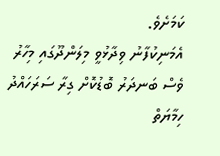ކަމަށެވެ.
އެމަނިކުފާނު ވިދާޅުވީ މިލަންދޫގައި މިހާރު ވެސް ބަނދަރު ބޮޑުކޮށް ގިރާ ސަރަހައްދު ހިމާޔަތް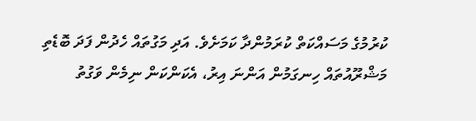ކުރުމުގެ މަސައްކަތް ކުރަމުންދާ ކަމަށެވެ. އަދި މަގުތައް ހެދުން ފަދަ ބޮޑެތި މަޝްރޫއުތައް ހިނގަމުން އަންނަ އިރު، އެކަންކަން ނިމެން ވަގުތު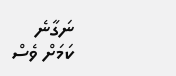ނަގާނެ ކަމަށް ވެސް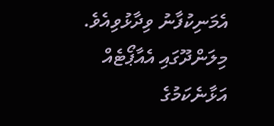އެމަނިކުފާނު ވިދާޅުވިއެވެ.
މިލަންދޫގައި އެއާޕޯޓެއް އަޅާނެކަމުގެ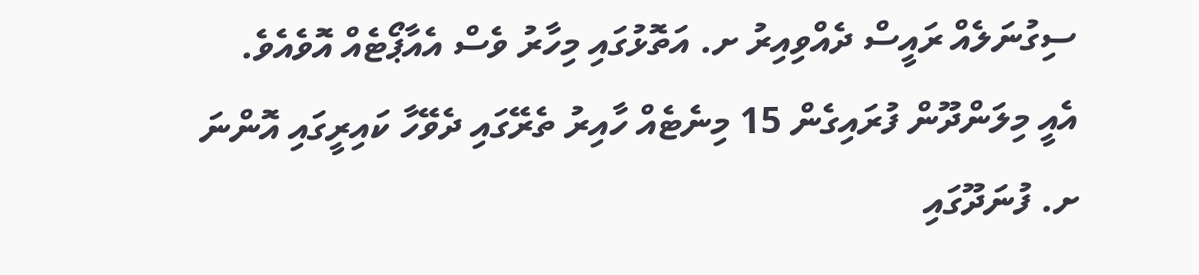ސިގުނަލެއް ރައީސް ދެއްވިއިރު ށ. އަތޮޅުގައި މިހާރު ވެސް އެއާޕޯޓެއް އޮވެއެވެ. އެއީ މިލަންދޫން ފުރައިގެން 15 މިނެޓެއް ހާއިރު ތެރޭގައި ދެވޭހާ ކައިރީގައި އޮންނަ ށ. ފުނަދޫގައި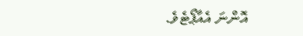އޮންނަ އެއާޕޯޓެވެ.